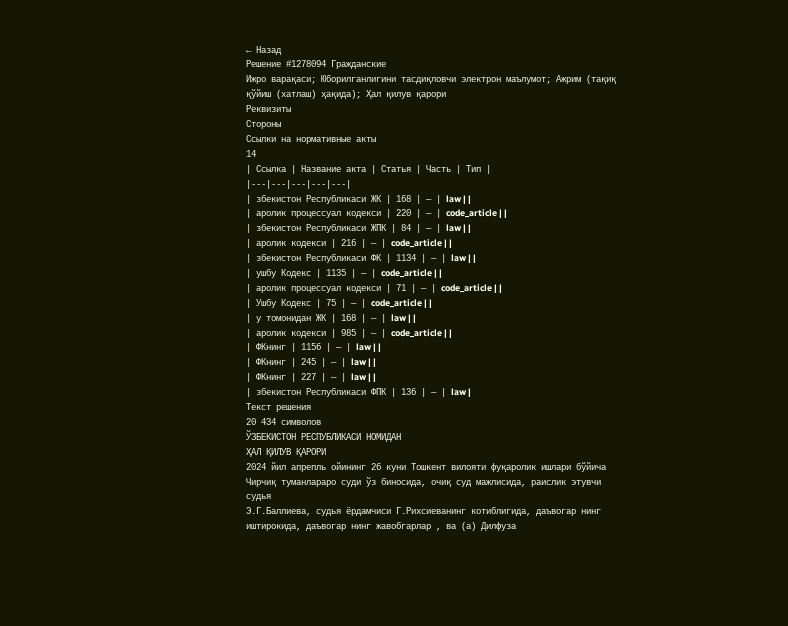← Назад
Решение #1278094 Гражданские
Ижро варақаси; Юборилганлигини тасдиқловчи электрон маълумот; Ажрим (тақиқ қўйиш (хатлаш) ҳақида); Ҳал қилув қарори
Реквизиты
Стороны
Ссылки на нормативные акты
14
| Ссылка | Название акта | Статья | Часть | Тип |
|---|---|---|---|---|
| збекистон Республикаси ЖК | 168 | — | law | |
| аролик процессуал кодекси | 220 | — | code_article | |
| збекистон Республикаси ЖПК | 84 | — | law | |
| аролик кодекси | 216 | — | code_article | |
| збекистон Республикаси ФК | 1134 | — | law | |
| ушбу Кодекс | 1135 | — | code_article | |
| аролик процессуал кодекси | 71 | — | code_article | |
| Ушбу Кодекс | 75 | — | code_article | |
| у томонидан ЖК | 168 | — | law | |
| аролик кодекси | 985 | — | code_article | |
| ФКнинг | 1156 | — | law | |
| ФКнинг | 245 | — | law | |
| ФКнинг | 227 | — | law | |
| збекистон Республикаси ФПК | 136 | — | law |
Текст решения
20 434 символов
ЎЗБЕКИСТОН РЕСПУБЛИКАСИ НОМИДАН
ҲАЛ ҚИЛУВ ҚАРОРИ
2024 йил апрепль ойининг 26 куни Тошкент вилояти фуқаролик ишлари бўйича
Чирчиқ туманлараро суди ўз биносида, очиқ суд мажлисида, раислик этувчи судья
Э.Г.Баллиева, судья ёрдамчиси Г.Рихсиеванинг котиблигида, даъвогар нинг
иштирокида, даъвогар нинг жавобгарлар , ва (а) Дилфуза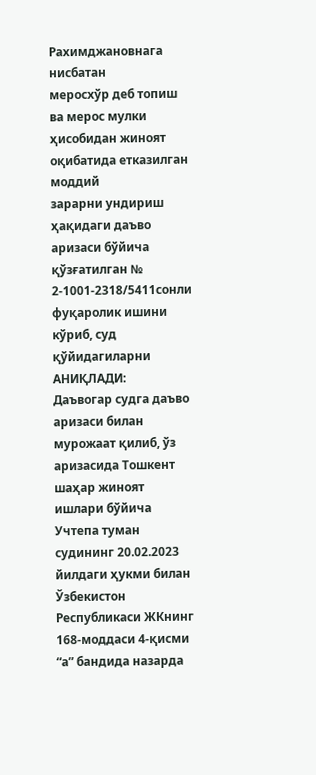Рахимджановнага нисбатан
меросхўр деб топиш ва мерос мулки ҳисобидан жиноят оқибатида етказилган моддий
зарарни ундириш ҳақидаги даъво аризаси бўйича қўзғатилган № 2-1001-2318/5411сонли фуқаролик ишини кўриб, суд қўйидагиларни
АНИҚЛАДИ:
Даъвогар судга даъво аризаси билан мурожаат қилиб, ўз аризасида Тошкент
шаҳар жиноят ишлари бўйича Учтепа туман судининг 20.02.2023 йилдаги ҳукми билан
Ўзбекистон Республикаси ЖКнинг 168-моддаси 4-қисми “а” бандида назарда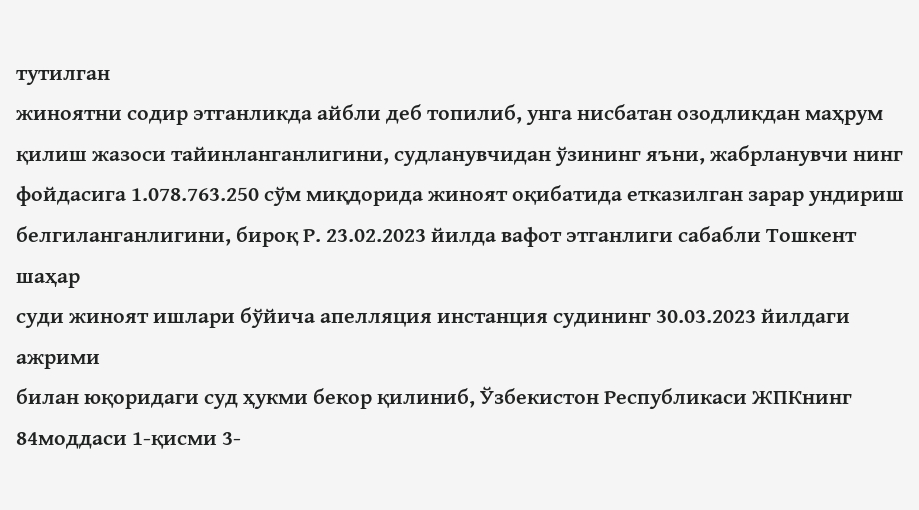тутилган
жиноятни содир этганликда айбли деб топилиб, унга нисбатан озодликдан маҳрум
қилиш жазоси тайинланганлигини, судланувчидан ўзининг яъни, жабрланувчи нинг
фойдасига 1.078.763.250 сўм миқдорида жиноят оқибатида етказилган зарар ундириш
белгиланганлигини, бироқ Р. 23.02.2023 йилда вафот этганлиги сабабли Тошкент шаҳар
суди жиноят ишлари бўйича апелляция инстанция судининг 30.03.2023 йилдаги ажрими
билан юқоридаги суд ҳукми бекор қилиниб, Ўзбекистон Республикаси ЖПКнинг 84моддаси 1-қисми 3-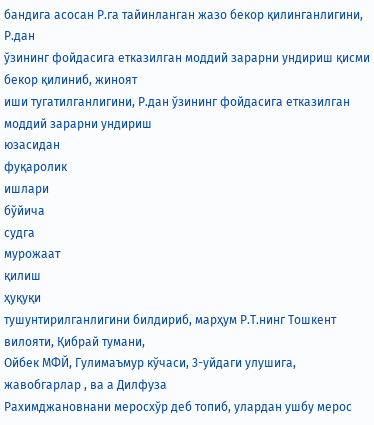бандига асосан Р.га тайинланган жазо бекор қилинганлигини, Р.дан
ўзининг фойдасига етказилган моддий зарарни ундириш қисми бекор қилиниб, жиноят
иши тугатилганлигини, Р.дан ўзининг фойдасига етказилган моддий зарарни ундириш
юзасидан
фуқаролик
ишлари
бўйича
судга
мурожаат
қилиш
ҳуқуқи
тушунтирилганлигини билдириб, марҳум Р.Т.нинг Тошкент вилояти, Қибрай тумани,
Ойбек МФЙ, Гулимаъмур кўчаси, 3-уйдаги улушига, жавобгарлар , ва а Дилфуза
Рахимджановнани меросхўр деб топиб, улардан ушбу мерос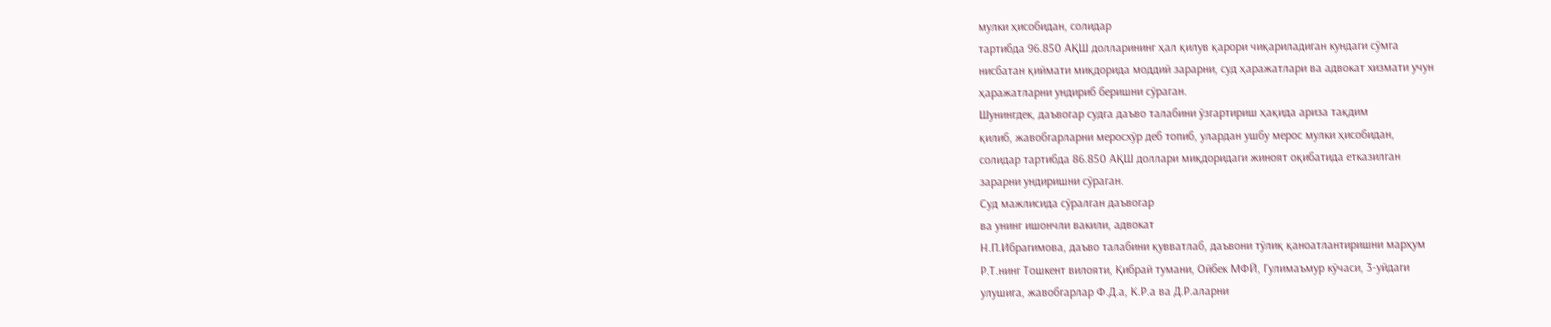мулки ҳисобидан, солидар
тартибда 96.850 АҚШ долларининг ҳал қилув қарори чиқариладиган кундаги сўмга
нисбатан қиймати миқдорида моддий зарарни, суд ҳаражатлари ва адвокат хизмати учун
ҳаражатларни ундириб беришни сўраган.
Шунингдек, даъвогар судга даъво талабини ўзгартириш ҳақида ариза тақдим
қилиб, жавобгарларни меросхўр деб топиб, улардан ушбу мерос мулки ҳисобидан,
солидар тартибда 86.850 АҚШ доллари миқдоридаги жиноят оқибатида етказилган
зарарни ундиришни сўраган.
Суд мажлисида сўралган даъвогар
ва унинг ишончли вакили, адвокат
Н.П.Ибрагимова, даъво талабини қувватлаб, даъвони тўлиқ қаноатлантиришни марҳум
Р.Т.нинг Тошкент вилояти, Қибрай тумани, Ойбек МФЙ, Гулимаъмур кўчаси, 3-уйдаги
улушига, жавобгарлар Ф.Д.а, К.Р.а ва Д.Р.аларни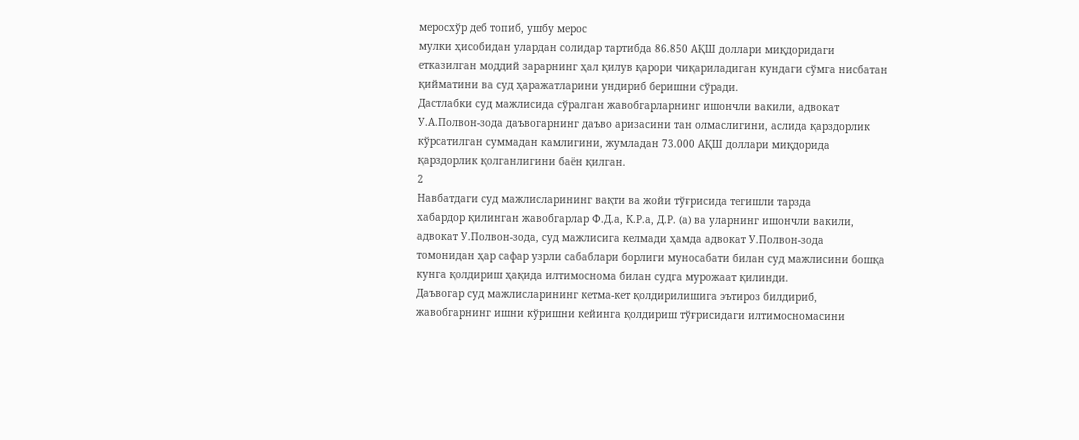меросхўр деб топиб, ушбу мерос
мулки ҳисобидан улардан солидар тартибда 86.850 АҚШ доллари миқдоридаги
етказилган моддий зарарнинг ҳал қилув қарори чиқариладиган кундаги сўмга нисбатан
қийматини ва суд ҳаражатларини ундириб беришни сўради.
Дастлабки суд мажлисида сўралган жавобгарларнинг ишончли вакили, адвокат
У.А.Полвон-зода даъвогарнинг даъво аризасини тан олмаслигини, аслида қарздорлик
кўрсатилган суммадан камлигини, жумладан 73.000 АҚШ доллари миқдорида
қарздорлик қолганлигини баён қилган.
2
Навбатдаги суд мажлисларининг вақти ва жойи тўғрисида тегишли тарзда
хабардор қилинган жавобгарлар Ф.Д.а, К.Р.а, Д.Р. (а) ва уларнинг ишончли вакили,
адвокат У.Полвон-зода, суд мажлисига келмади ҳамда адвокат У.Полвон-зода
томонидан ҳар сафар узрли сабаблари борлиги муносабати билан суд мажлисини бошқа
кунга қолдириш ҳақида илтимоснома билан судга мурожаат қилинди.
Даъвогар суд мажлисларининг кетма-кет қолдирилишига эътироз билдириб,
жавобгарнинг ишни кўришни кейинга қолдириш тўғрисидаги илтимосномасини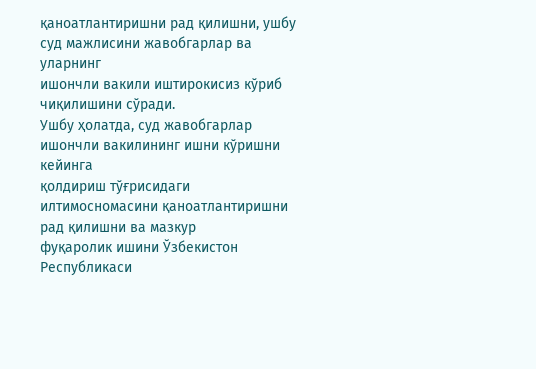қаноатлантиришни рад қилишни, ушбу суд мажлисини жавобгарлар ва уларнинг
ишончли вакили иштирокисиз кўриб чиқилишини сўради.
Ушбу ҳолатда, суд жавобгарлар ишончли вакилининг ишни кўришни кейинга
қолдириш тўғрисидаги илтимосномасини қаноатлантиришни рад қилишни ва мазкур
фуқаролик ишини Ўзбекистон Республикаси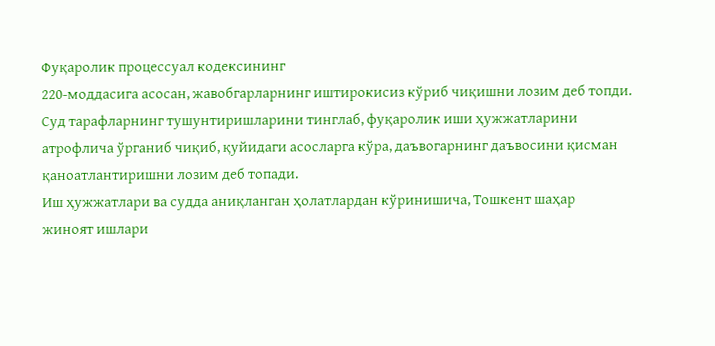Фуқаролик процессуал кодексининг
220-моддасига асосан, жавобгарларнинг иштирокисиз кўриб чиқишни лозим деб топди.
Суд тарафларнинг тушунтиришларини тинглаб, фуқаролик иши ҳужжатларини
атрофлича ўрганиб чиқиб, қуйидаги асосларга кўра, даъвогарнинг даъвосини қисман
қаноатлантиришни лозим деб топади.
Иш ҳужжатлари ва судда аниқланган ҳолатлардан кўринишича, Тошкент шаҳар
жиноят ишлари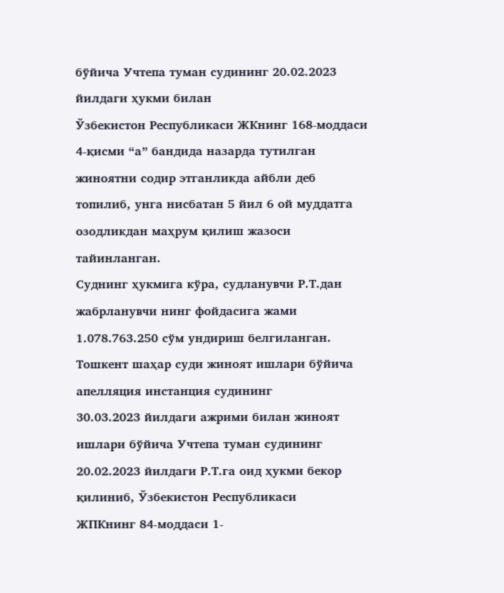бўйича Учтепа туман судининг 20.02.2023 йилдаги ҳукми билан
Ўзбекистон Республикаси ЖКнинг 168-моддаси 4-қисми “а” бандида назарда тутилган
жиноятни содир этганликда айбли деб топилиб, унга нисбатан 5 йил 6 ой муддатга
озодликдан маҳрум қилиш жазоси тайинланган.
Суднинг ҳукмига кўра, судланувчи Р.Т.дан жабрланувчи нинг фойдасига жами
1.078.763.250 сўм ундириш белгиланган.
Тошкент шаҳар суди жиноят ишлари бўйича апелляция инстанция судининг
30.03.2023 йилдаги ажрими билан жиноят ишлари бўйича Учтепа туман судининг
20.02.2023 йилдаги Р.Т.га оид ҳукми бекор қилиниб, Ўзбекистон Республикаси
ЖПКнинг 84-моддаси 1-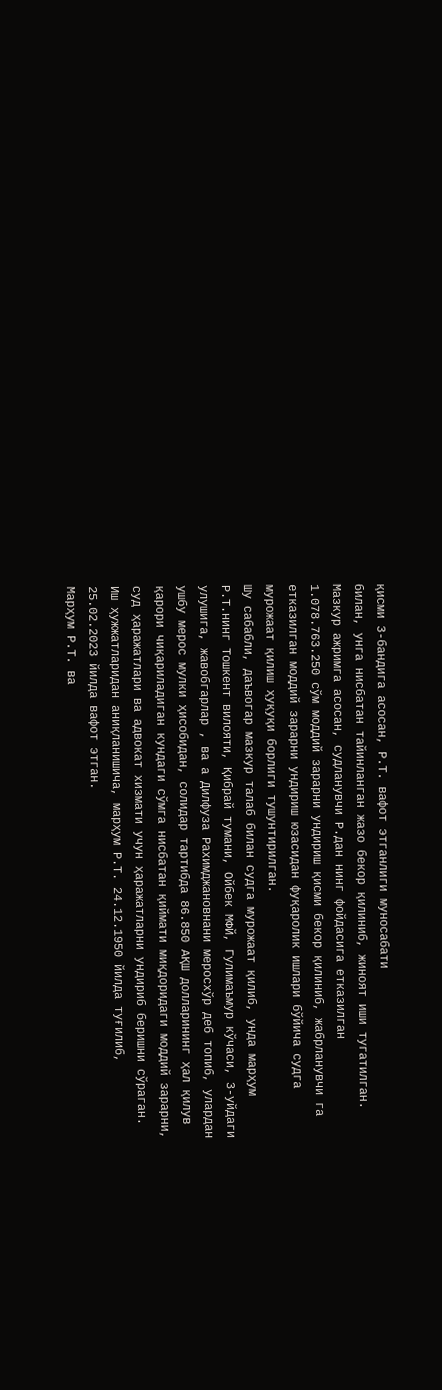қисми 3-бандига асосан, Р.Т. вафот этганлиги муносабати
билан, унга нисбатан тайинланган жазо бекор қилиниб, жиноят иши тугатилган.
Мазкур ажримга асосан, судланувчи Р.дан нинг фойдасига етказилган
1.078.763.250 сўм моддий зарарни ундириш қисми бекор қилиниб, жабрланувчи га
етказилган моддий зарарни ундириш юзасидан фуқаролик ишлари бўйича судга
мурожаат қилиш ҳуқуқи борлиги тушунтирилган.
Шу сабабли, даъвогар мазкур талаб билан судга мурожаат қилиб, унда марҳум
Р.Т.нинг Тошкент вилояти, Қибрай тумани, Ойбек МФЙ, Гулимаъмур кўчаси, 3-уйдаги
улушига, жавобгарлар , ва а Дилфуза Рахимджановнани меросхўр деб топиб, улардан
ушбу мерос мулки ҳисобидан, солидар тартибда 86.850 АҚШ долларининг ҳал қилув
қарори чиқариладиган кундаги сўмга нисбатан қиймати миқдоридаги моддий зарарни,
суд ҳаражатлари ва адвокат хизмати учун ҳаражатларни ундириб беришни сўраган.
Иш ҳужжатларидан аниқланишича, марҳум Р.Т. 24.12.1950 йилда туғилиб,
25.02.2023 йилда вафот этган.
Марҳум Р.Т. ва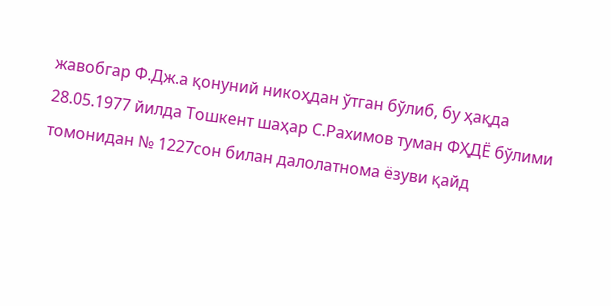жавобгар Ф.Дж.а қонуний никоҳдан ўтган бўлиб, бу ҳақда
28.05.1977 йилда Тошкент шаҳар С.Рахимов туман ФҲДЁ бўлими томонидан № 1227сон билан далолатнома ёзуви қайд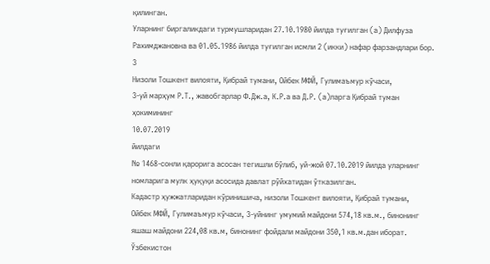қилинган.
Уларнинг биргаликдаги турмушларидан 27.10.1980 йилда туғилган (а) Дилфуза
Рахимджановна ва 01.05.1986 йилда туғилган исмли 2 (икки) нафар фарзандлари бор.
3
Низоли Тошкент вилояти, Қибрай тумани, Ойбек МФЙ, Гулимаъмур кўчаси,
3-уй марҳум Р.Т., жавобгарлар Ф.Дж.а, К.Р.а ва Д.Р. (а)ларга Қибрай туман ҳокимининг
10.07.2019
йилдаги
№ 1468-сонли қарорига асосан тегишли бўлиб, уй-жой 07.10.2019 йилда уларнинг
номларига мулк ҳуқуқи асосида давлат рўйхатидан ўтказилган.
Кадастр ҳужжатларидан кўринишича, низоли Тошкент вилояти, Қибрай тумани,
Ойбек МФЙ, Гулимаъмур кўчаси, 3-уйнинг умумий майдони 574,18 кв.м., бинонинг
яшаш майдони 224,08 кв.м, бинонинг фойдали майдони 350,1 кв.м.дан иборат.
Ўзбекистон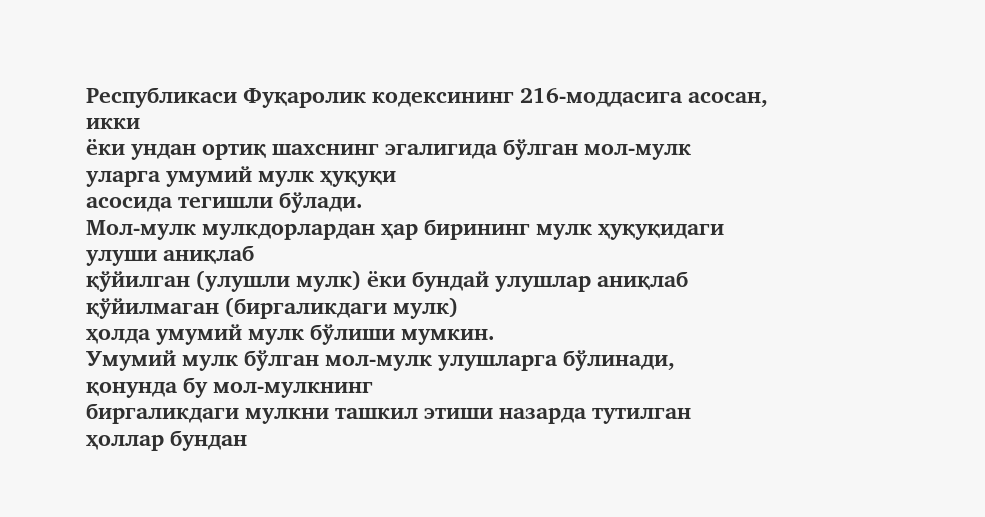Республикаси Фуқаролик кодексининг 216-моддасига асосан, икки
ёки ундан ортиқ шахснинг эгалигида бўлган мол-мулк уларга умумий мулк ҳуқуқи
асосида тегишли бўлади.
Мол-мулк мулкдорлардан ҳар бирининг мулк ҳуқуқидаги улуши аниқлаб
қўйилган (улушли мулк) ёки бундай улушлар аниқлаб қўйилмаган (биргаликдаги мулк)
ҳолда умумий мулк бўлиши мумкин.
Умумий мулк бўлган мол-мулк улушларга бўлинади, қонунда бу мол-мулкнинг
биргаликдаги мулкни ташкил этиши назарда тутилган ҳоллар бундан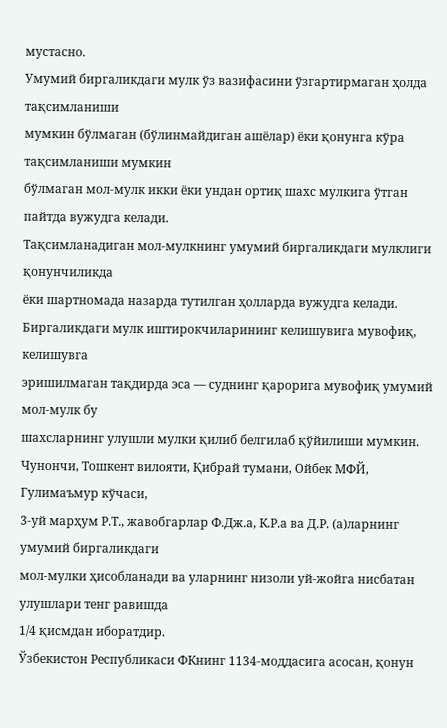мустасно.
Умумий биргаликдаги мулк ўз вазифасини ўзгартирмаган ҳолда тақсимланиши
мумкин бўлмаган (бўлинмайдиган ашёлар) ёки қонунга кўра тақсимланиши мумкин
бўлмаган мол-мулк икки ёки ундан ортиқ шахс мулкига ўтган пайтда вужудга келади.
Тақсимланадиган мол-мулкнинг умумий биргаликдаги мулклиги қонунчиликда
ёки шартномада назарда тутилган ҳолларда вужудга келади.
Биргаликдаги мулк иштирокчиларининг келишувига мувофиқ, келишувга
эришилмаган тақдирда эса — суднинг қарорига мувофиқ умумий мол-мулк бу
шахсларнинг улушли мулки қилиб белгилаб қўйилиши мумкин.
Чунончи, Тошкент вилояти, Қибрай тумани, Ойбек МФЙ, Гулимаъмур кўчаси,
3-уй марҳум Р.Т., жавобгарлар Ф.Дж.а, К.Р.а ва Д.Р. (а)ларнинг умумий биргаликдаги
мол-мулки ҳисобланади ва уларнинг низоли уй-жойга нисбатан улушлари тенг равишда
1/4 қисмдан иборатдир.
Ўзбекистон Республикаси ФКнинг 1134-моддасига асосан, қонун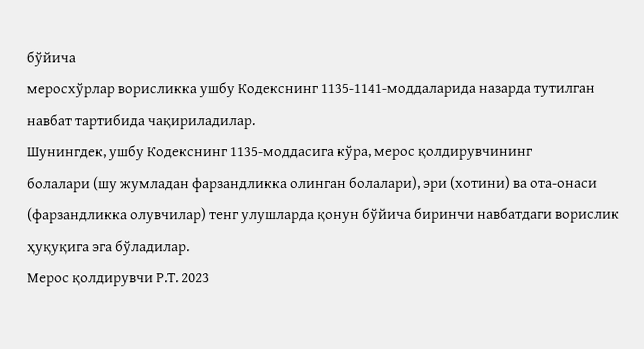бўйича
меросхўрлар ворисликка ушбу Кодекснинг 1135-1141-моддаларида назарда тутилган
навбат тартибида чақириладилар.
Шунингдек, ушбу Кодекснинг 1135-моддасига кўра, мерос қолдирувчининг
болалари (шу жумладан фарзандликка олинган болалари), эри (хотини) ва ота-онаси
(фарзандликка олувчилар) тенг улушларда қонун бўйича биринчи навбатдаги ворислик
ҳуқуқига эга бўладилар.
Мерос қолдирувчи Р.Т. 2023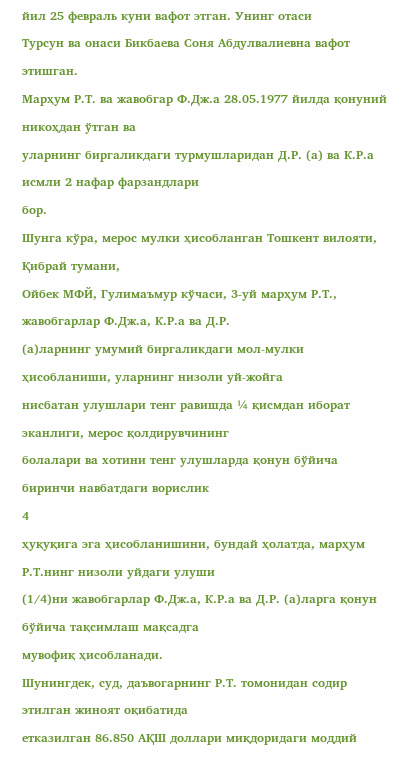йил 25 февраль куни вафот этган. Унинг отаси
Турсун ва онаси Бикбаева Соня Абдулвалиевна вафот этишган.
Марҳум Р.Т. ва жавобгар Ф.Дж.а 28.05.1977 йилда қонуний никоҳдан ўтган ва
уларнинг биргаликдаги турмушларидан Д.Р. (а) ва К.Р.а исмли 2 нафар фарзандлари
бор.
Шунга кўра, мерос мулки ҳисобланган Тошкент вилояти, Қибрай тумани,
Ойбек МФЙ, Гулимаъмур кўчаси, 3-уй марҳум Р.Т., жавобгарлар Ф.Дж.а, К.Р.а ва Д.Р.
(а)ларнинг умумий биргаликдаги мол-мулки ҳисобланиши, уларнинг низоли уй-жойга
нисбатан улушлари тенг равишда ¼ қисмдан иборат эканлиги, мерос қолдирувчининг
болалари ва хотини тенг улушларда қонун бўйича биринчи навбатдаги ворислик
4
ҳуқуқига эга ҳисобланишини, бундай ҳолатда, марҳум Р.Т.нинг низоли уйдаги улуши
(1/4)ни жавобгарлар Ф.Дж.а, К.Р.а ва Д.Р. (а)ларга қонун бўйича тақсимлаш мақсадга
мувофиқ ҳисобланади.
Шунингдек, суд, даъвогарнинг Р.Т. томонидан содир этилган жиноят оқибатида
етказилган 86.850 АҚШ доллари миқдоридаги моддий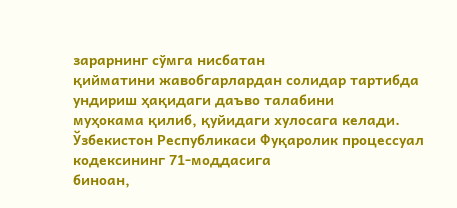зарарнинг сўмга нисбатан
қийматини жавобгарлардан солидар тартибда ундириш ҳақидаги даъво талабини
муҳокама қилиб, қуйидаги хулосага келади.
Ўзбекистон Республикаси Фуқаролик процессуал кодексининг 71-моддасига
биноан,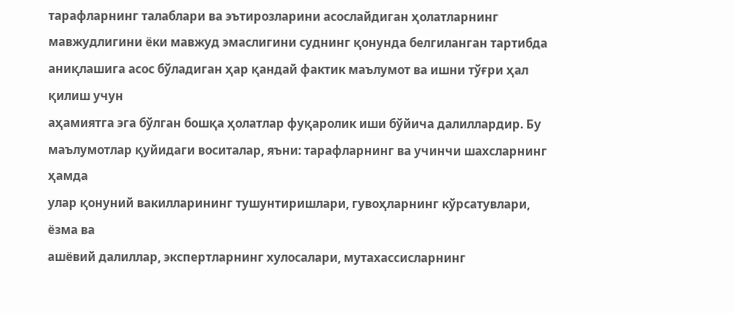тарафларнинг талаблари ва эътирозларини асослайдиган ҳолатларнинг
мавжудлигини ёки мавжуд эмаслигини суднинг қонунда белгиланган тартибда
аниқлашига асос бўладиган ҳар қандай фактик маълумот ва ишни тўғри ҳал қилиш учун
аҳамиятга эга бўлган бошқа ҳолатлар фуқаролик иши бўйича далиллардир. Бу
маълумотлар қуйидаги воситалар, яъни: тарафларнинг ва учинчи шахсларнинг ҳамда
улар қонуний вакилларининг тушунтиришлари, гувоҳларнинг кўрсатувлари, ёзма ва
ашёвий далиллар, экспертларнинг хулосалари, мутахассисларнинг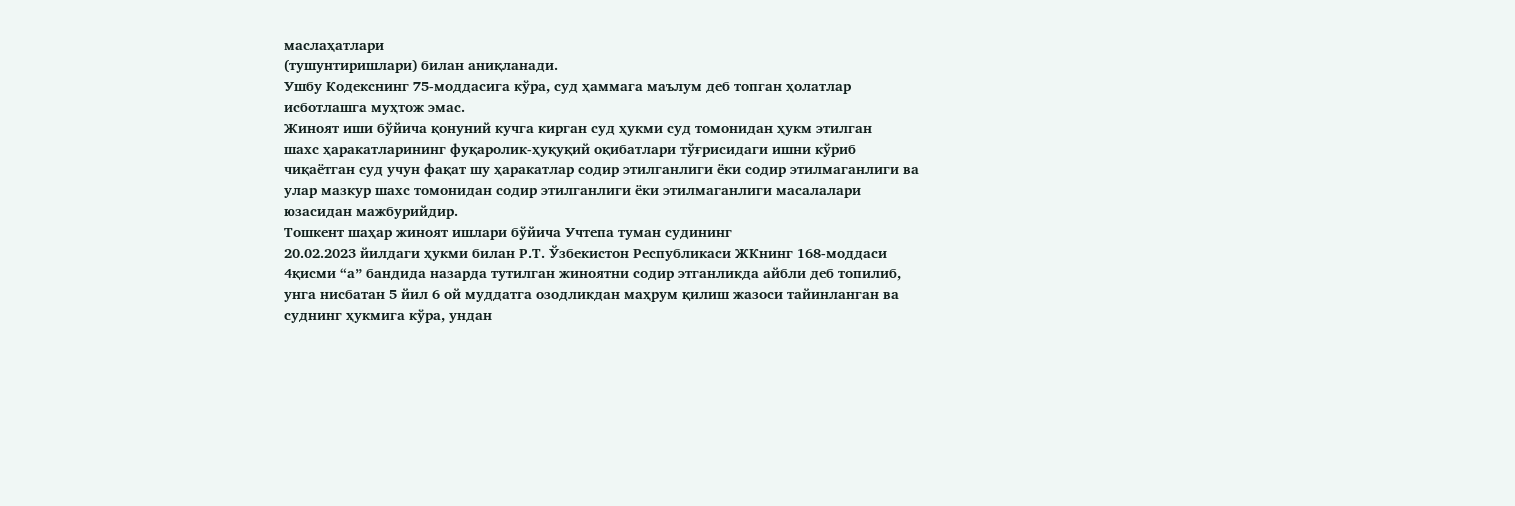маслаҳатлари
(тушунтиришлари) билан аниқланади.
Ушбу Кодекснинг 75-моддасига кўра, суд ҳаммага маълум деб топган ҳолатлар
исботлашга муҳтож эмас.
Жиноят иши бўйича қонуний кучга кирган суд ҳукми суд томонидан ҳукм этилган
шахс ҳаракатларининг фуқаролик-ҳуқуқий оқибатлари тўғрисидаги ишни кўриб
чиқаётган суд учун фақат шу ҳаракатлар содир этилганлиги ёки содир этилмаганлиги ва
улар мазкур шахс томонидан содир этилганлиги ёки этилмаганлиги масалалари
юзасидан мажбурийдир.
Тошкент шаҳар жиноят ишлари бўйича Учтепа туман судининг
20.02.2023 йилдаги ҳукми билан Р.Т. Ўзбекистон Республикаси ЖКнинг 168-моддаси 4қисми “а” бандида назарда тутилган жиноятни содир этганликда айбли деб топилиб,
унга нисбатан 5 йил 6 ой муддатга озодликдан маҳрум қилиш жазоси тайинланган ва
суднинг ҳукмига кўра, ундан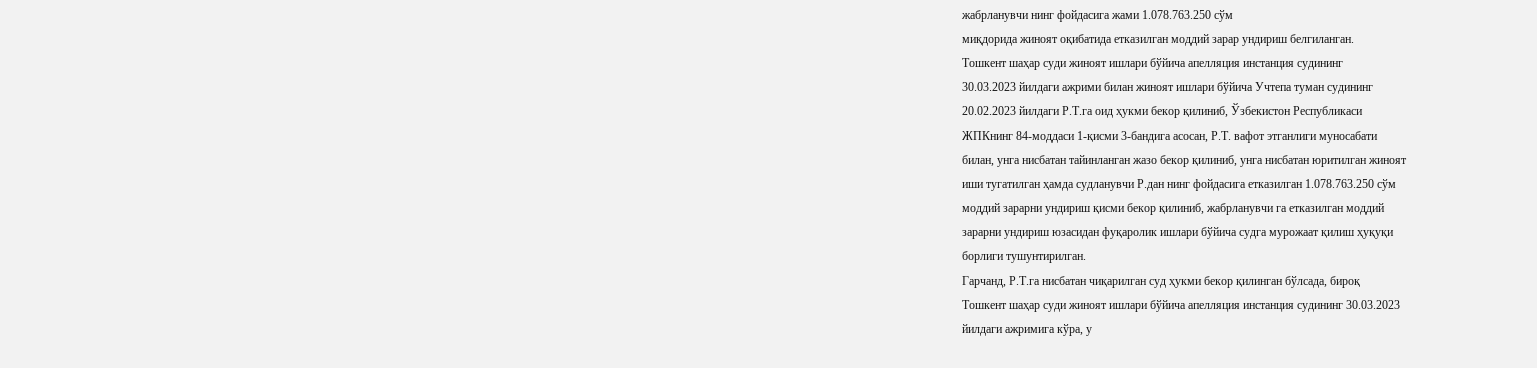жабрланувчи нинг фойдасига жами 1.078.763.250 сўм
миқдорида жиноят оқибатида етказилган моддий зарар ундириш белгиланган.
Тошкент шаҳар суди жиноят ишлари бўйича апелляция инстанция судининг
30.03.2023 йилдаги ажрими билан жиноят ишлари бўйича Учтепа туман судининг
20.02.2023 йилдаги Р.Т.га оид ҳукми бекор қилиниб, Ўзбекистон Республикаси
ЖПКнинг 84-моддаси 1-қисми 3-бандига асосан, Р.Т. вафот этганлиги муносабати
билан, унга нисбатан тайинланган жазо бекор қилиниб, унга нисбатан юритилган жиноят
иши тугатилган ҳамда судланувчи Р.дан нинг фойдасига етказилган 1.078.763.250 сўм
моддий зарарни ундириш қисми бекор қилиниб, жабрланувчи га етказилган моддий
зарарни ундириш юзасидан фуқаролик ишлари бўйича судга мурожаат қилиш ҳуқуқи
борлиги тушунтирилган.
Гарчанд, Р.Т.га нисбатан чиқарилган суд ҳукми бекор қилинган бўлсада, бироқ
Тошкент шаҳар суди жиноят ишлари бўйича апелляция инстанция судининг 30.03.2023
йилдаги ажримига кўра, у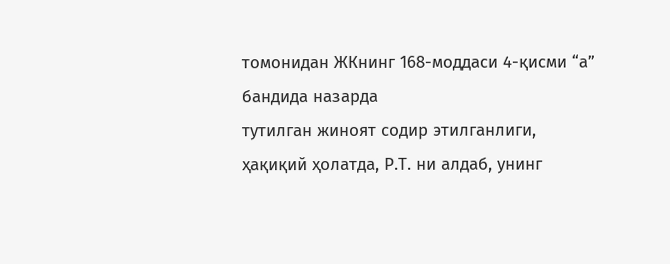томонидан ЖКнинг 168-моддаси 4-қисми “а” бандида назарда
тутилган жиноят содир этилганлиги, ҳақиқий ҳолатда, Р.Т. ни алдаб, унинг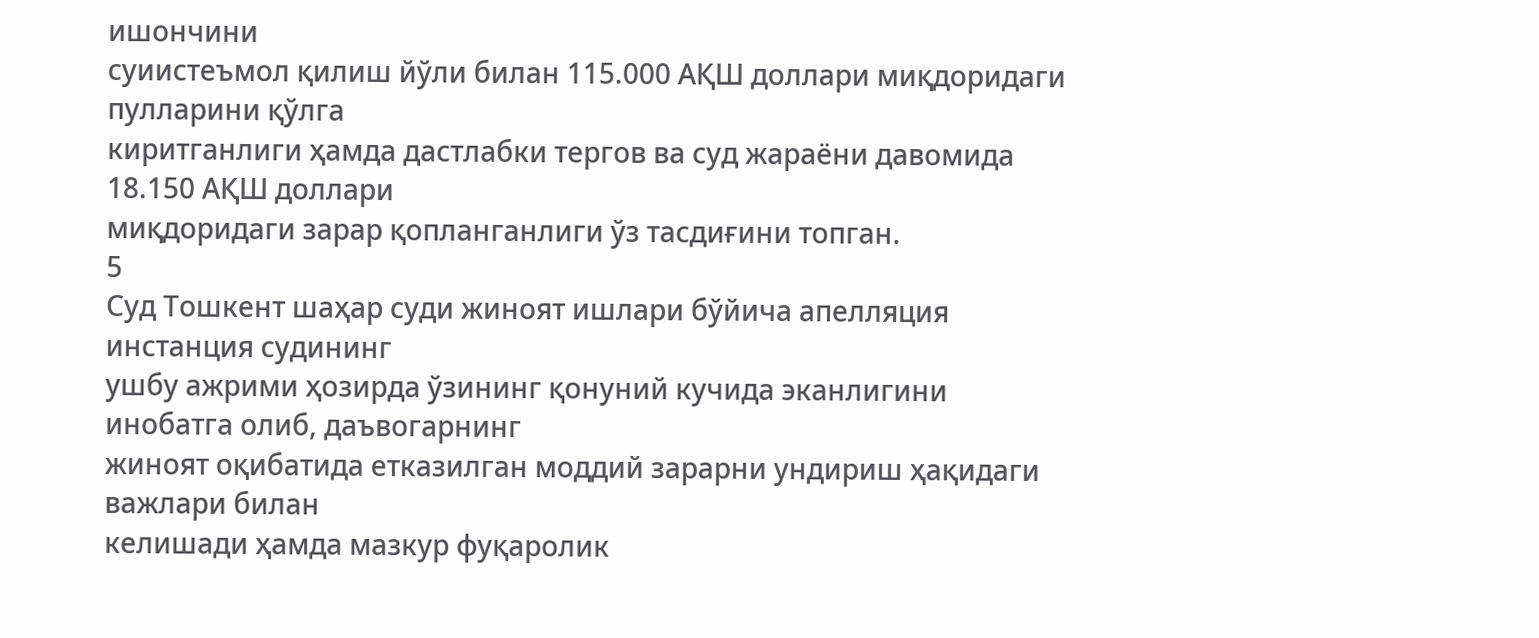ишончини
суиистеъмол қилиш йўли билан 115.000 АҚШ доллари миқдоридаги пулларини қўлга
киритганлиги ҳамда дастлабки тергов ва суд жараёни давомида 18.150 АҚШ доллари
миқдоридаги зарар қопланганлиги ўз тасдиғини топган.
5
Суд Тошкент шаҳар суди жиноят ишлари бўйича апелляция инстанция судининг
ушбу ажрими ҳозирда ўзининг қонуний кучида эканлигини инобатга олиб, даъвогарнинг
жиноят оқибатида етказилган моддий зарарни ундириш ҳақидаги важлари билан
келишади ҳамда мазкур фуқаролик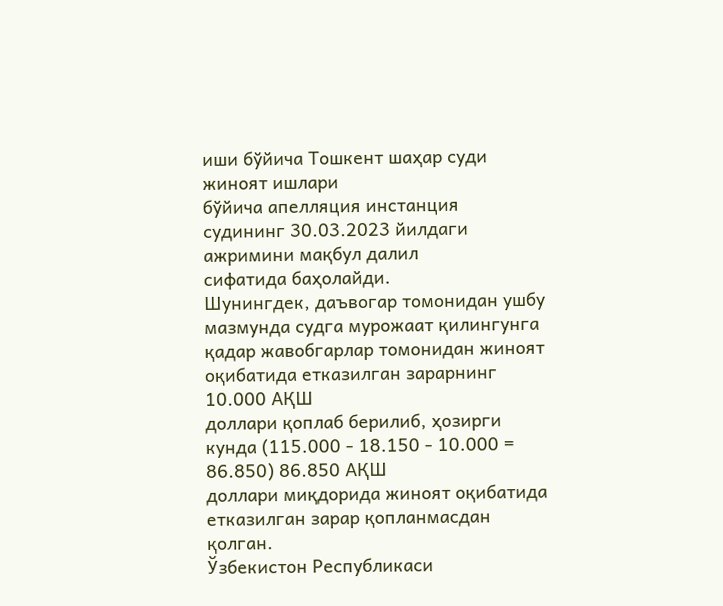иши бўйича Тошкент шаҳар суди жиноят ишлари
бўйича апелляция инстанция судининг 30.03.2023 йилдаги ажримини мақбул далил
сифатида баҳолайди.
Шунингдек, даъвогар томонидан ушбу мазмунда судга мурожаат қилингунга
қадар жавобгарлар томонидан жиноят оқибатида етказилган зарарнинг 10.000 АҚШ
доллари қоплаб берилиб, ҳозирги кунда (115.000 - 18.150 - 10.000 = 86.850) 86.850 АҚШ
доллари миқдорида жиноят оқибатида етказилган зарар қопланмасдан қолган.
Ўзбекистон Республикаси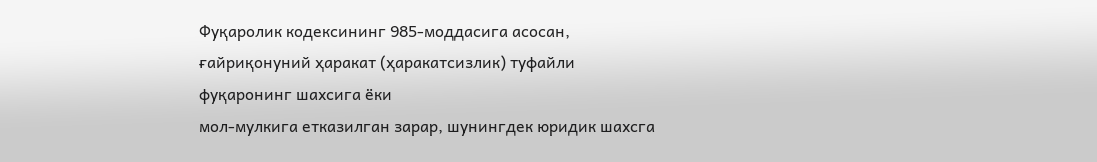Фуқаролик кодексининг 985-моддасига асосан,
ғайриқонуний ҳаракат (ҳаракатсизлик) туфайли фуқаронинг шахсига ёки
мол-мулкига етказилган зарар, шунингдек юридик шахсга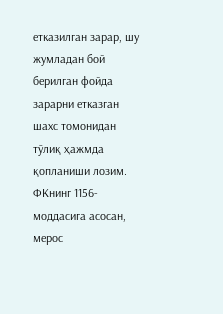етказилган зарар, шу
жумладан бой берилган фойда зарарни етказган шахс томонидан тўлиқ ҳажмда
қопланиши лозим.
ФКнинг 1156-моддасига асосан, мерос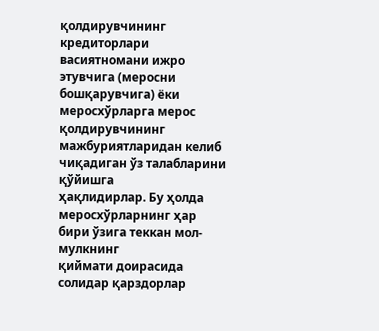қолдирувчининг кредиторлари
васиятномани ижро этувчига (меросни бошқарувчига) ёки меросхўрларга мерос
қолдирувчининг мажбуриятларидан келиб чиқадиган ўз талабларини қўйишга
ҳақлидирлар. Бу ҳолда меросхўрларнинг ҳар бири ўзига теккан мол-мулкнинг
қиймати доирасида солидар қарздорлар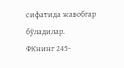сифатида жавобгар бўладилар.
ФКнинг 245-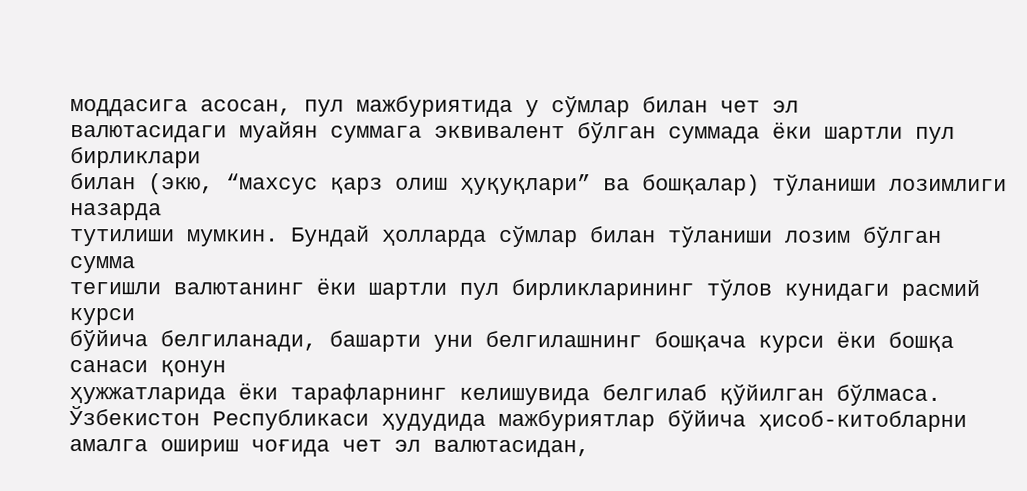моддасига асосан, пул мажбуриятида у сўмлар билан чет эл
валютасидаги муайян суммага эквивалент бўлган суммада ёки шартли пул бирликлари
билан (экю, “махсус қарз олиш ҳуқуқлари” ва бошқалар) тўланиши лозимлиги назарда
тутилиши мумкин. Бундай ҳолларда сўмлар билан тўланиши лозим бўлган сумма
тегишли валютанинг ёки шартли пул бирликларининг тўлов кунидаги расмий курси
бўйича белгиланади, башарти уни белгилашнинг бошқача курси ёки бошқа санаси қонун
ҳужжатларида ёки тарафларнинг келишувида белгилаб қўйилган бўлмаса.
Ўзбекистон Республикаси ҳудудида мажбуриятлар бўйича ҳисоб-китобларни
амалга ошириш чоғида чет эл валютасидан,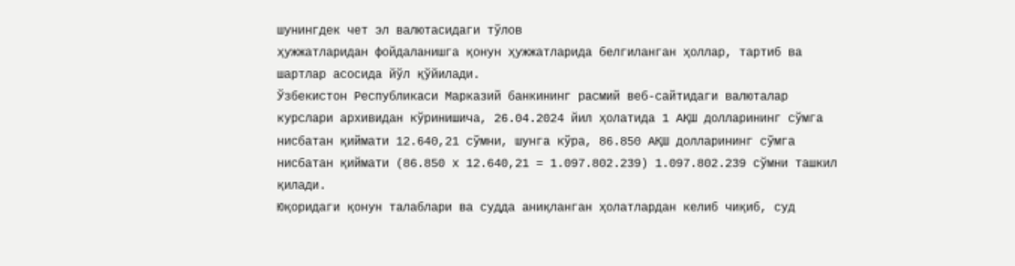шунингдек чет эл валютасидаги тўлов
ҳужжатларидан фойдаланишга қонун ҳужжатларида белгиланган ҳоллар, тартиб ва
шартлар асосида йўл қўйилади.
Ўзбекистон Республикаси Марказий банкининг расмий веб-сайтидаги валюталар
курслари архивидан кўринишича, 26.04.2024 йил ҳолатида 1 АҚШ долларининг сўмга
нисбатан қиймати 12.640,21 сўмни, шунга кўра, 86.850 АҚШ долларининг сўмга
нисбатан қиймати (86.850 х 12.640,21 = 1.097.802.239) 1.097.802.239 сўмни ташкил
қилади.
Юқоридаги қонун талаблари ва судда аниқланган ҳолатлардан келиб чиқиб, суд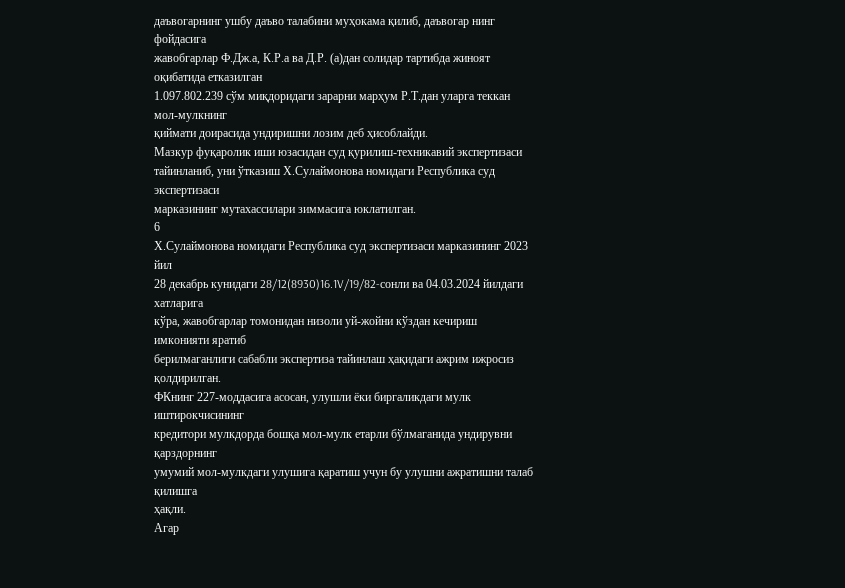даъвогарнинг ушбу даъво талабини муҳокама қилиб, даъвогар нинг фойдасига
жавобгарлар Ф.Дж.а, К.Р.а ва Д.Р. (а)дан солидар тартибда жиноят оқибатида етказилган
1.097.802.239 сўм миқдоридаги зарарни марҳум Р.Т.дан уларга теккан мол-мулкнинг
қиймати доирасида ундиришни лозим деб ҳисоблайди.
Мазкур фуқаролик иши юзасидан суд қурилиш-техникавий экспертизаси
тайинланиб, уни ўтказиш Х.Сулаймонова номидаги Республика суд экспертизаси
марказининг мутахассилари зиммасига юклатилган.
6
Х.Сулаймонова номидаги Республика суд экспертизаси марказининг 2023 йил
28 декабрь кунидаги 28/12(8930)16.1V/19/82-сонли ва 04.03.2024 йилдаги хатларига
кўра, жавобгарлар томонидан низоли уй-жойни кўздан кечириш имконияти яратиб
берилмаганлиги сабабли экспертиза тайинлаш ҳақидаги ажрим ижросиз қолдирилган.
ФКнинг 227-моддасига асосан, улушли ёки биргаликдаги мулк иштирокчисининг
кредитори мулкдорда бошқа мол-мулк етарли бўлмаганида ундирувни қарздорнинг
умумий мол-мулкдаги улушига қаратиш учун бу улушни ажратишни талаб қилишга
ҳақли.
Агар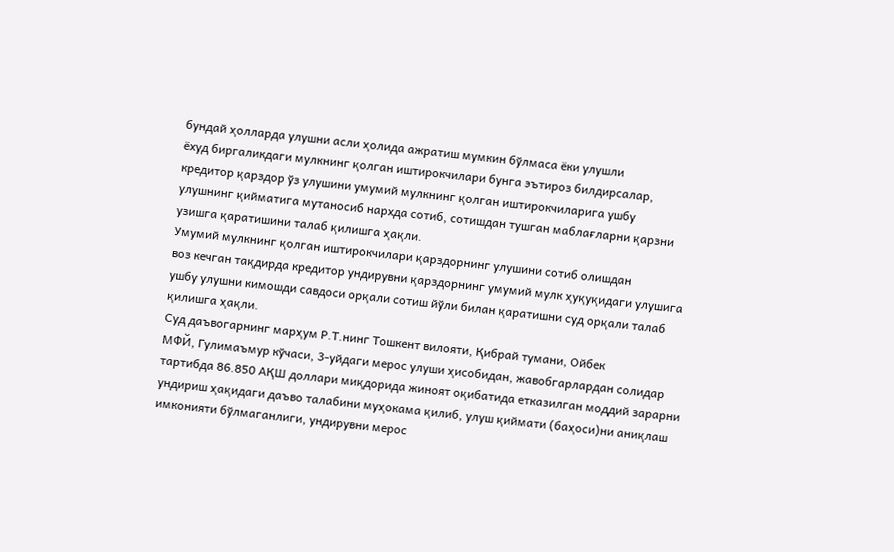бундай ҳолларда улушни асли ҳолида ажратиш мумкин бўлмаса ёки улушли
ёхуд биргаликдаги мулкнинг қолган иштирокчилари бунга эътироз билдирсалар,
кредитор қарздор ўз улушини умумий мулкнинг қолган иштирокчиларига ушбу
улушнинг қийматига мутаносиб нархда сотиб, сотишдан тушган маблағларни қарзни
узишга қаратишини талаб қилишга ҳақли.
Умумий мулкнинг қолган иштирокчилари қарздорнинг улушини сотиб олишдан
воз кечган тақдирда кредитор ундирувни қарздорнинг умумий мулк ҳуқуқидаги улушига
ушбу улушни кимошди савдоси орқали сотиш йўли билан қаратишни суд орқали талаб
қилишга ҳақли.
Суд даъвогарнинг марҳум Р.Т.нинг Тошкент вилояти, Қибрай тумани, Ойбек
МФЙ, Гулимаъмур кўчаси, 3-уйдаги мерос улуши ҳисобидан, жавобгарлардан солидар
тартибда 86.850 АҚШ доллари миқдорида жиноят оқибатида етказилган моддий зарарни
ундириш ҳақидаги даъво талабини муҳокама қилиб, улуш қиймати (баҳоси)ни аниқлаш
имконияти бўлмаганлиги, ундирувни мерос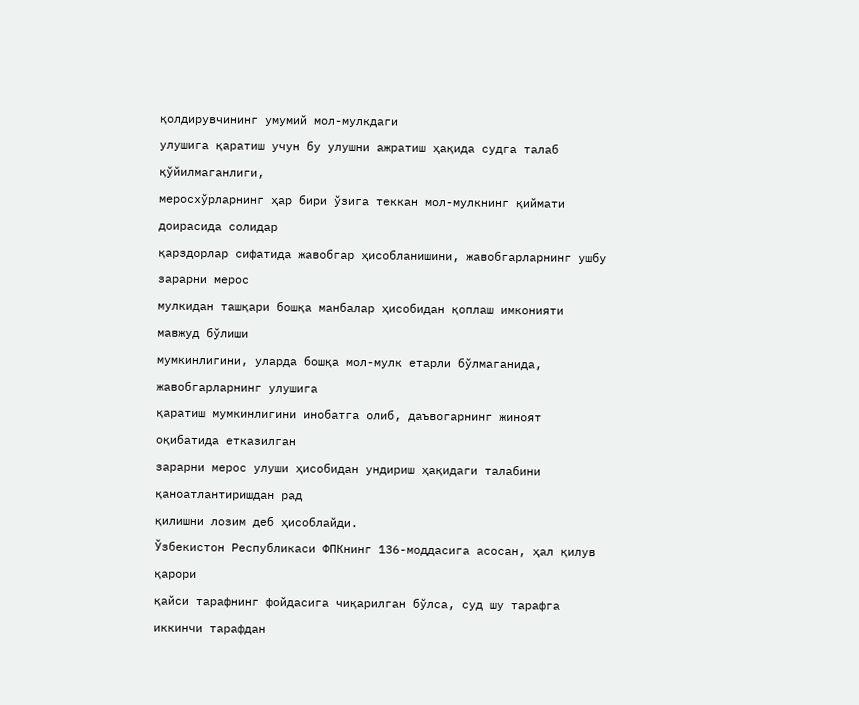қолдирувчининг умумий мол-мулкдаги
улушига қаратиш учун бу улушни ажратиш ҳақида судга талаб қўйилмаганлиги,
меросхўрларнинг ҳар бири ўзига теккан мол-мулкнинг қиймати доирасида солидар
қарздорлар сифатида жавобгар ҳисобланишини, жавобгарларнинг ушбу зарарни мерос
мулкидан ташқари бошқа манбалар ҳисобидан қоплаш имконияти мавжуд бўлиши
мумкинлигини, уларда бошқа мол-мулк етарли бўлмаганида, жавобгарларнинг улушига
қаратиш мумкинлигини инобатга олиб, даъвогарнинг жиноят оқибатида етказилган
зарарни мерос улуши ҳисобидан ундириш ҳақидаги талабини қаноатлантиришдан рад
қилишни лозим деб ҳисоблайди.
Ўзбекистон Республикаси ФПКнинг 136-моддасига асосан, ҳал қилув қарори
қайси тарафнинг фойдасига чиқарилган бўлса, суд шу тарафга иккинчи тарафдан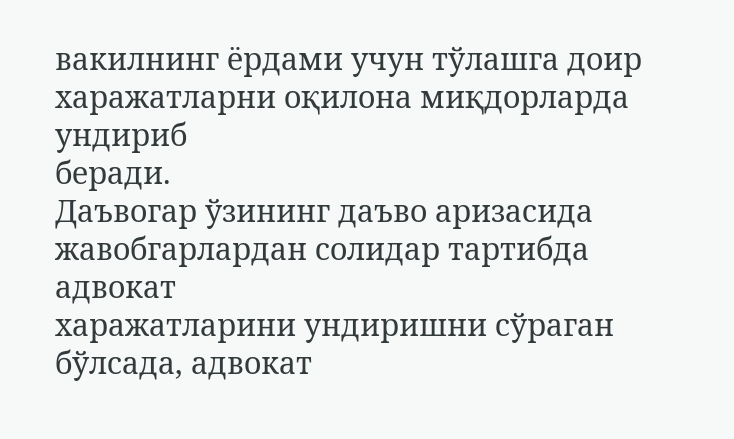вакилнинг ёрдами учун тўлашга доир харажатларни оқилона миқдорларда ундириб
беради.
Даъвогар ўзининг даъво аризасида жавобгарлардан солидар тартибда адвокат
харажатларини ундиришни сўраган бўлсада, адвокат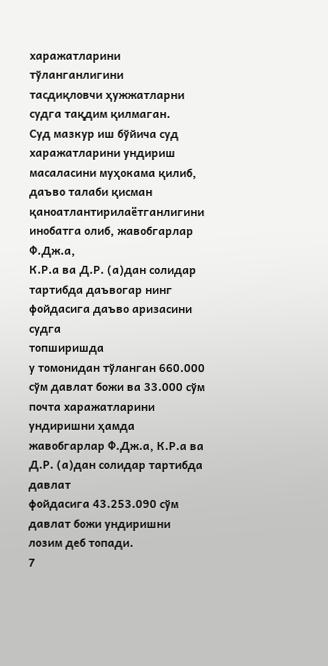харажатларини тўланганлигини
тасдиқловчи ҳужжатларни судга тақдим қилмаган.
Суд мазкур иш бўйича суд харажатларини ундириш масаласини муҳокама қилиб,
даъво талаби қисман қаноатлантирилаётганлигини инобатга олиб, жавобгарлар Ф.Дж.а,
К.Р.а ва Д.Р. (а)дан солидар тартибда даъвогар нинг фойдасига даъво аризасини судга
топширишда
у томонидан тўланган 660.000 сўм давлат божи ва 33.000 сўм почта харажатларини
ундиришни ҳамда жавобгарлар Ф.Дж.а, К.Р.а ва Д.Р. (а)дан солидар тартибда давлат
фойдасига 43.253.090 сўм давлат божи ундиришни лозим деб топади.
7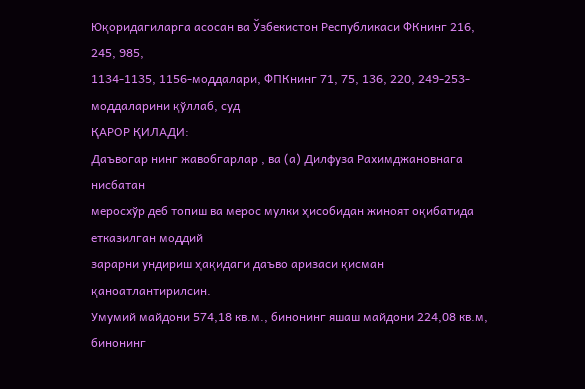Юқоридагиларга асосан ва Ўзбекистон Республикаси ФКнинг 216, 245, 985,
1134-1135, 1156-моддалари, ФПКнинг 71, 75, 136, 220, 249-253-моддаларини қўллаб, суд
ҚАРОР ҚИЛАДИ:
Даъвогар нинг жавобгарлар , ва (а) Дилфуза Рахимджановнага нисбатан
меросхўр деб топиш ва мерос мулки ҳисобидан жиноят оқибатида етказилган моддий
зарарни ундириш ҳақидаги даъво аризаси қисман қаноатлантирилсин.
Умумий майдони 574,18 кв.м., бинонинг яшаш майдони 224,08 кв.м, бинонинг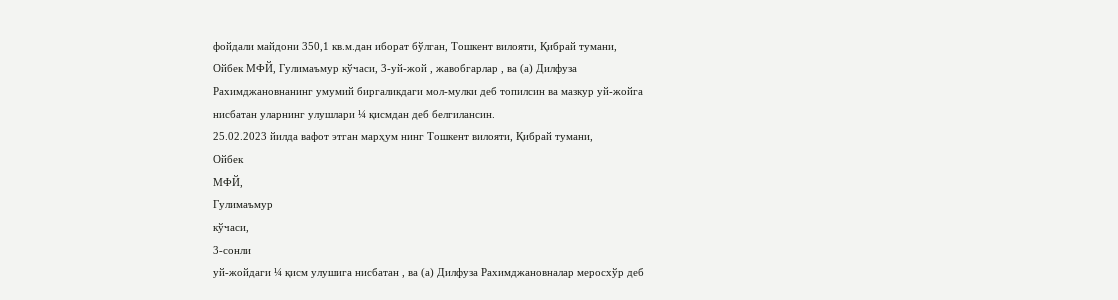фойдали майдони 350,1 кв.м.дан иборат бўлган, Тошкент вилояти, Қибрай тумани,
Ойбек МФЙ, Гулимаъмур кўчаси, 3-уй-жой , жавобгарлар , ва (а) Дилфуза
Рахимджановнанинг умумий биргаликдаги мол-мулки деб топилсин ва мазкур уй-жойга
нисбатан уларнинг улушлари ¼ қисмдан деб белгилансин.
25.02.2023 йилда вафот этган марҳум нинг Тошкент вилояти, Қибрай тумани,
Ойбек
МФЙ,
Гулимаъмур
кўчаси,
3-сонли
уй-жойдаги ¼ қисм улушига нисбатан , ва (а) Дилфуза Рахимджановналар меросхўр деб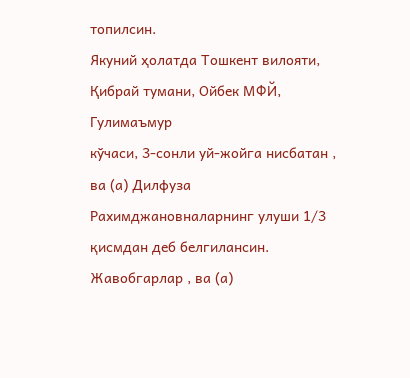топилсин.
Якуний ҳолатда Тошкент вилояти, Қибрай тумани, Ойбек МФЙ, Гулимаъмур
кўчаси, 3-сонли уй-жойга нисбатан , ва (а) Дилфуза Рахимджановналарнинг улуши 1/3
қисмдан деб белгилансин.
Жавобгарлар , ва (а)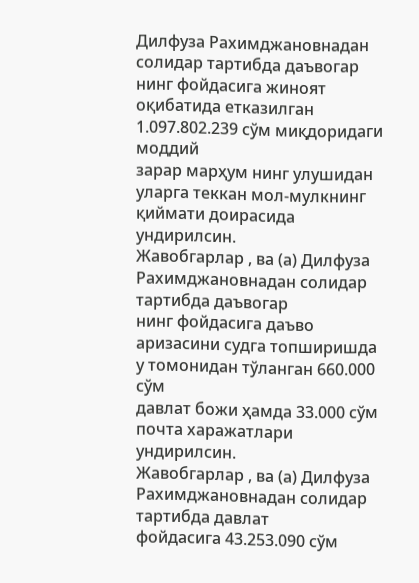Дилфуза Рахимджановнадан солидар тартибда даъвогар
нинг фойдасига жиноят оқибатида етказилган 1.097.802.239 сўм миқдоридаги моддий
зарар марҳум нинг улушидан уларга теккан мол-мулкнинг қиймати доирасида
ундирилсин.
Жавобгарлар , ва (а) Дилфуза Рахимджановнадан солидар тартибда даъвогар
нинг фойдасига даъво аризасини судга топширишда у томонидан тўланган 660.000 сўм
давлат божи ҳамда 33.000 сўм почта харажатлари ундирилсин.
Жавобгарлар , ва (а) Дилфуза Рахимджановнадан солидар тартибда давлат
фойдасига 43.253.090 сўм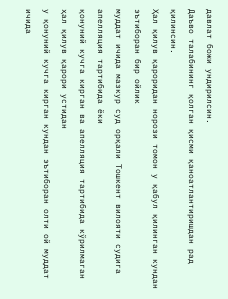давлат божи ундирилсин.
Даъво талабининг қолган қисми қаноатлантиришдан рад қилинсин.
Ҳал қилув қароридан норози томон у қабул қилинган кундан эътиборан бир ойлик
муддат ичида мазкур суд орқали Тошкент вилояти судига апелляция тартибида ёки
қонуний кучга кирган ва апелляция тартибида кўрилмаган ҳал қилув қарори устидан
у қонуний кучга кирган кундан эътиборан олти ой муддат ичида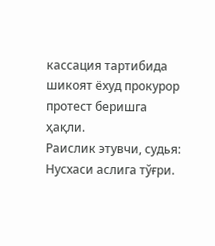кассация тартибида
шикоят ёхуд прокурор протест беришга ҳақли.
Раислик этувчи, судья:
Нусхаси аслига тўғри.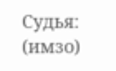Судья:
(имзо)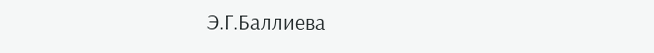Э.Г.Баллиева